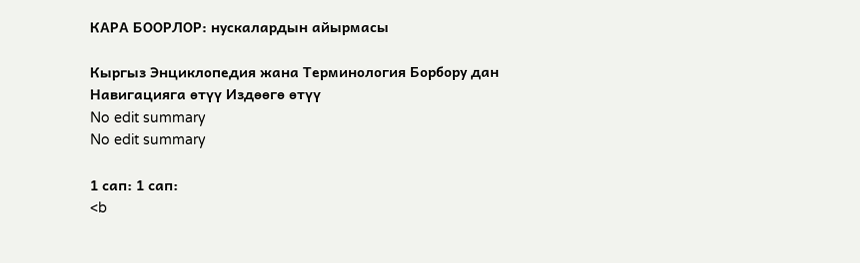КАРА БООРЛОР: нускалардын айырмасы

Кыргыз Энциклопедия жана Терминология Борбору дан
Навигацияга өтүү Издөөгө өтүү
No edit summary
No edit summary

1 сап: 1 сап:
<b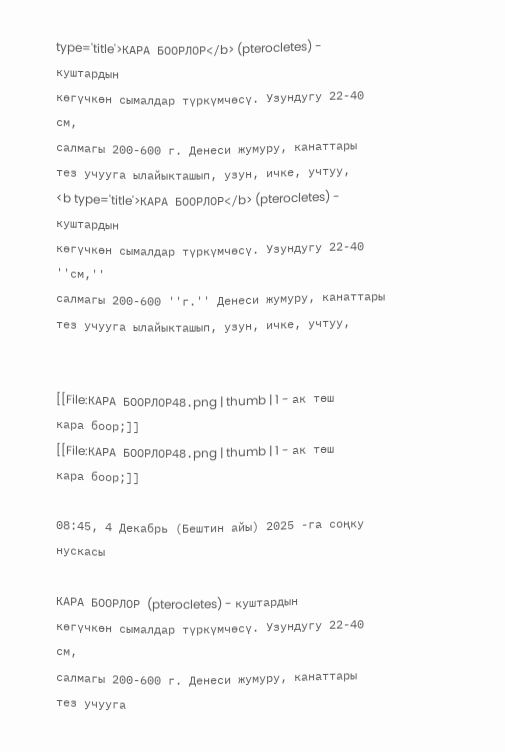type='title'>КАРА БООРЛОР</b> (pterocletes) - куштардын
кѳгүчкѳн сымалдар түркүмчѳсү. Узундугу 22-40 см,
салмагы 200-600 г. Денеси жумуру, канаттары
тез учууга ылайыкташып, узун, ичке, учтуу,
<b type='title'>КАРА БООРЛОР</b> (pterocletes) - куштардын
кѳгүчкѳн сымалдар түркүмчѳсү. Узундугу 22-40 ''см,''
салмагы 200-600 ''г.'' Денеси жумуру, канаттары
тез учууга ылайыкташып, узун, ичке, учтуу,


[[File:КАРА БООРЛОР48.png | thumb | 1 - ак тѳш кара боор;]]
[[File:КАРА БООРЛОР48.png | thumb | 1 - ак тѳш кара боор;]]

08:45, 4 Декабрь (Бештин айы) 2025 -га соңку нускасы

КАРА БООРЛОР (pterocletes) - куштардын
кѳгүчкѳн сымалдар түркүмчѳсү. Узундугу 22-40 см,
салмагы 200-600 г. Денеси жумуру, канаттары
тез учууга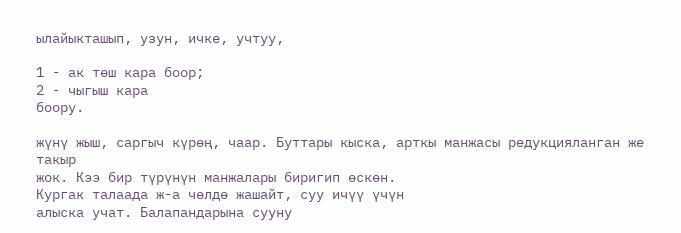ылайыкташып, узун, ичке, учтуу,

1 - ак тѳш кара боор;
2 - чыгыш кара
боору.

жүнү жыш, саргыч күрѳң, чаар. Буттары кыска, арткы манжасы редукцияланган же такыр
жок. Кээ бир түрүнүн манжалары биригип ѳскѳн.
Кургак талаада ж-а чѳлдѳ жашайт, суу ичүү үчүн
алыска учат. Балапандарына сууну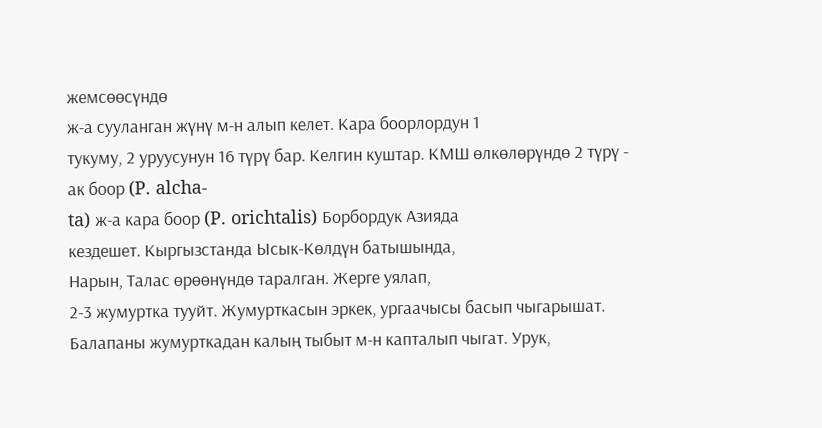жемсѳѳсүндѳ
ж-а сууланган жүнү м-н алып келет. Кара боорлордун 1
тукуму, 2 уруусунун 16 түрү бар. Келгин куштар. КМШ ѳлкѳлѳрүндѳ 2 түрү - ак боор (P. alcha-
ta) ж-а кара боор (P. orichtalis) Борбордук Азияда
кездешет. Кыргызстанда Ысык-Кѳлдүн батышында,
Нарын, Талас ѳрѳѳнүндѳ таралган. Жерге уялап,
2-3 жумуртка тууйт. Жумурткасын эркек, ургаачысы басып чыгарышат. Балапаны жумурткадан калың тыбыт м-н капталып чыгат. Урук,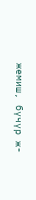жемиш, бүчүр ж-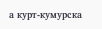а курт-кумурска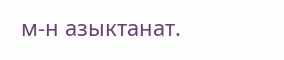м-н азыктанат.